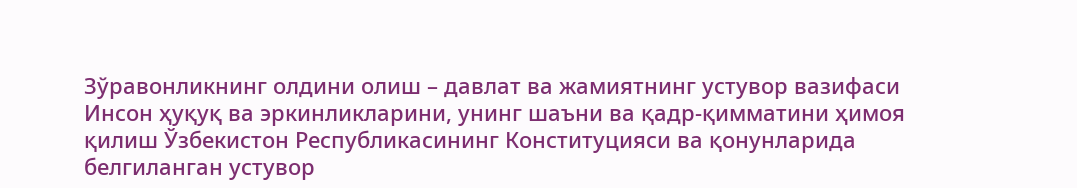Зўравонликнинг олдини олиш – давлат ва жамиятнинг устувор вазифаси
Инсон ҳуқуқ ва эркинликларини, унинг шаъни ва қадр-қимматини ҳимоя қилиш Ўзбекистон Республикасининг Конституцияси ва қонунларида белгиланган устувор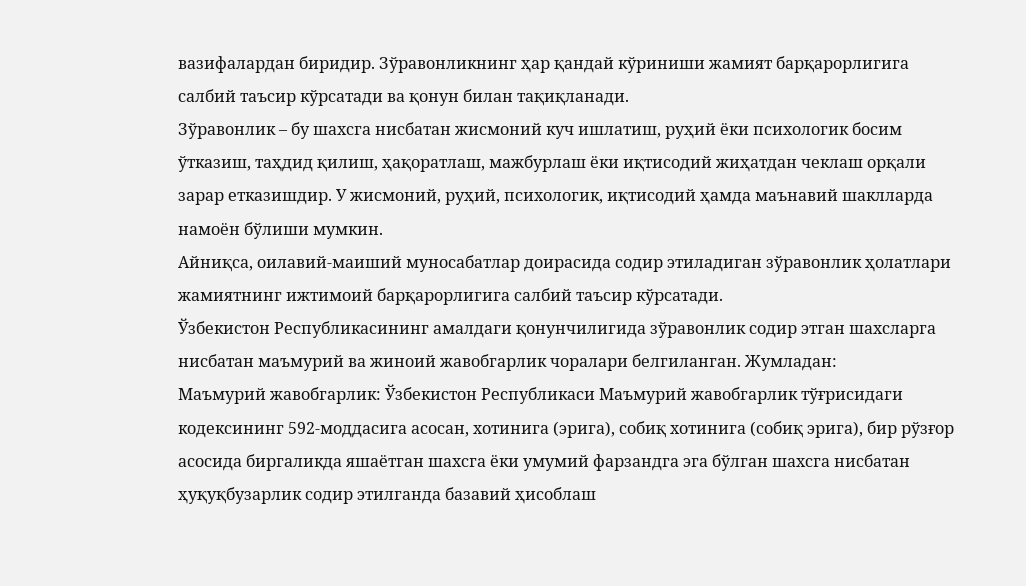вазифалардан биридир. Зўравонликнинг ҳар қандай кўриниши жамият барқарорлигига салбий таъсир кўрсатади ва қонун билан тақиқланади.
Зўравонлик – бу шахсга нисбатан жисмоний куч ишлатиш, руҳий ёки психологик босим ўтказиш, таҳдид қилиш, ҳақоратлаш, мажбурлаш ёки иқтисодий жиҳатдан чеклаш орқали зарар етказишдир. У жисмоний, руҳий, психологик, иқтисодий ҳамда маънавий шаклларда намоён бўлиши мумкин.
Айниқса, оилавий-маиший муносабатлар доирасида содир этиладиган зўравонлик ҳолатлари жамиятнинг ижтимоий барқарорлигига салбий таъсир кўрсатади.
Ўзбекистон Республикасининг амалдаги қонунчилигида зўравонлик содир этган шахсларга нисбатан маъмурий ва жиноий жавобгарлик чоралари белгиланган. Жумладан:
Маъмурий жавобгарлик: Ўзбекистон Республикаси Маъмурий жавобгарлик тўғрисидаги кодексининг 592-моддасига асосан, хотинига (эрига), собиқ хотинига (собиқ эрига), бир рўзғор асосида биргаликда яшаётган шахсга ёки умумий фарзандга эга бўлган шахсга нисбатан ҳуқуқбузарлик содир этилганда базавий ҳисоблаш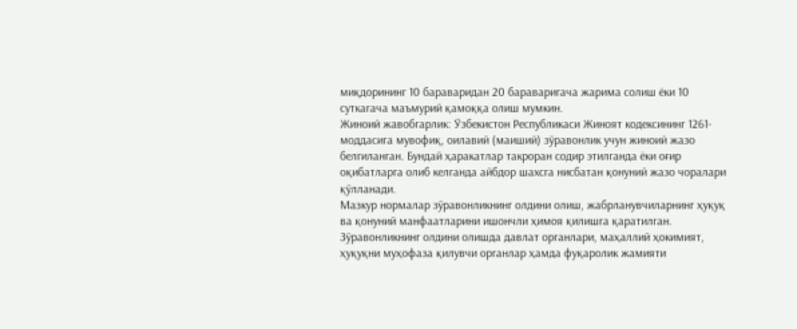миқдорининг 10 бараваридан 20 бараваригача жарима солиш ёки 10 суткагача маъмурий қамоққа олиш мумкин.
Жиноий жавобгарлик: Ўзбекистон Республикаси Жиноят кодексининг 1261-моддасига мувофиқ, оилавий (маиший) зўравонлик учун жиноий жазо белгиланган. Бундай ҳаракатлар такроран содир этилганда ёки оғир оқибатларга олиб келганда айбдор шахсга нисбатан қонуний жазо чоралари қўлланади.
Мазкур нормалар зўравонликнинг олдини олиш, жабрланувчиларнинг ҳуқуқ ва қонуний манфаатларини ишончли ҳимоя қилишга қаратилган.
Зўравонликнинг олдини олишда давлат органлари, маҳаллий ҳокимият, ҳуқуқни муҳофаза қилувчи органлар ҳамда фуқаролик жамияти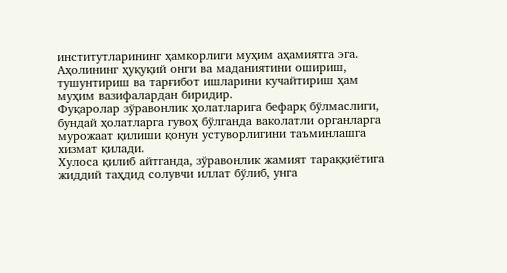институтларининг ҳамкорлиги муҳим аҳамиятга эга. Аҳолининг ҳуқуқий онги ва маданиятини ошириш, тушунтириш ва тарғибот ишларини кучайтириш ҳам муҳим вазифалардан биридир.
Фуқаролар зўравонлик ҳолатларига бефарқ бўлмаслиги, бундай ҳолатларга гувоҳ бўлганда ваколатли органларга мурожаат қилиши қонун устуворлигини таъминлашга хизмат қилади.
Хулоса қилиб айтганда, зўравонлик жамият тараққиётига жиддий таҳдид солувчи иллат бўлиб, унга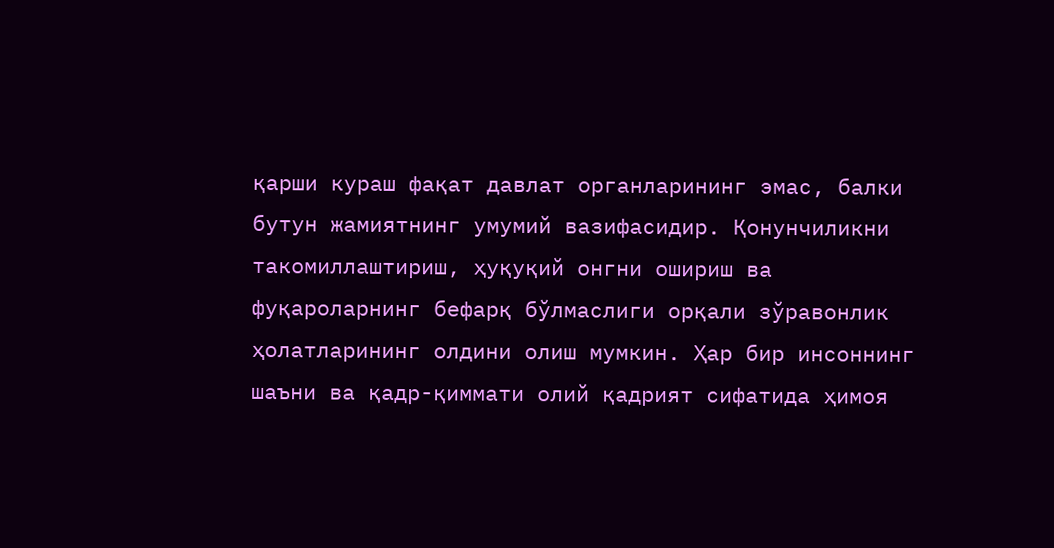қарши кураш фақат давлат органларининг эмас, балки бутун жамиятнинг умумий вазифасидир. Қонунчиликни такомиллаштириш, ҳуқуқий онгни ошириш ва фуқароларнинг бефарқ бўлмаслиги орқали зўравонлик ҳолатларининг олдини олиш мумкин. Ҳар бир инсоннинг шаъни ва қадр-қиммати олий қадрият сифатида ҳимоя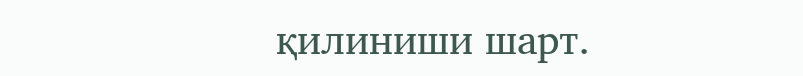қилиниши шарт.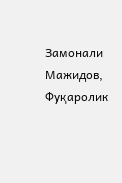Замонали Мажидов,
Фуқаролик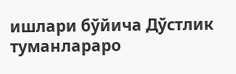ишлари бўйича Дўстлик туманлараро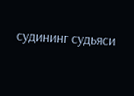судининг судьяси